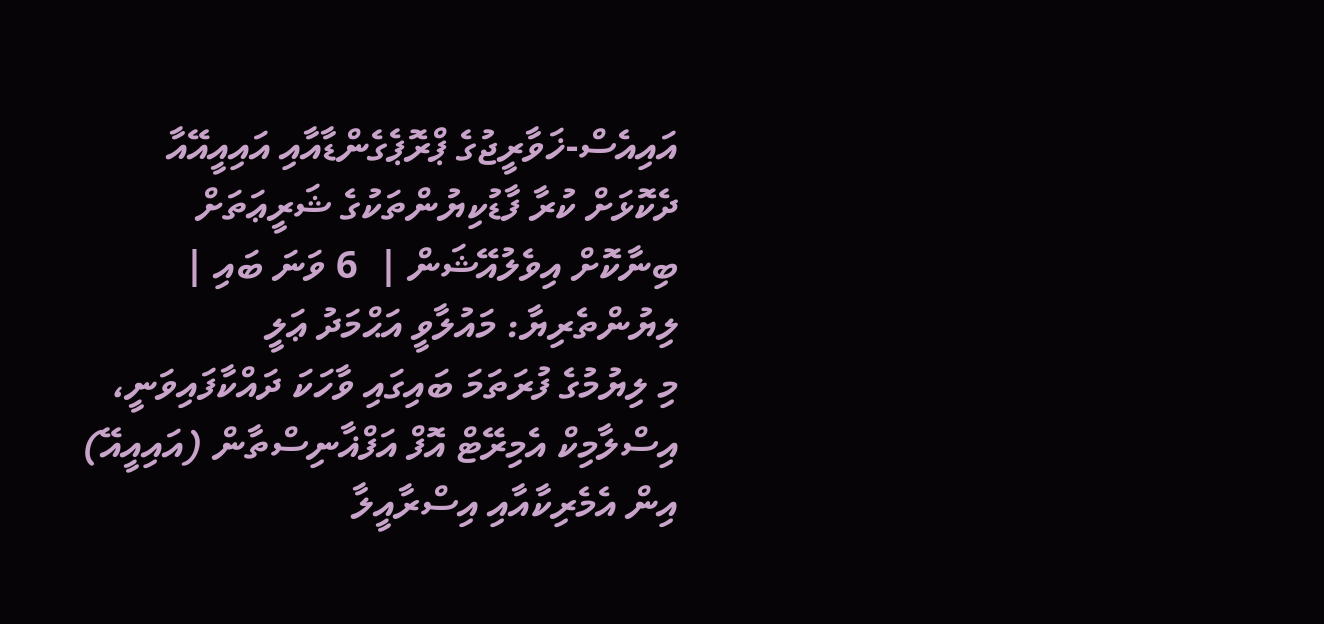އައިއެސް-ޚަވާރީޖުގެ ޕްރޮޕެގެންޑާއާއި އައިއީއޭއާ ދެކޮޅަށް ކުރާ ފާޑުކިޔުންތަކުގެ ޝަރީޢަތަށް ބިނާކޮށް އިވެލުއޭޝަން |  6 ވަނަ ބައި |
ލިޔުންތެރިޔާ: މައުލާވީ އަޙްމަދު ޢަލީ
މި ލިޔުމުގެ ފުރަތަމަ ބައިގައި ވާހަކަ ދައްކާފައިވަނީ، އިސްލާމިކް އެމިރޭޓް އޮފް އަފްޣާނިސްތާން (އައިއީއޭ) އިން އެމެރިކާއާއި އިސްރާއީލާ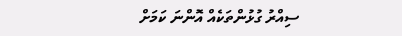ސިއްރު ގުޅުންތަކެއް އޮންނަ ކަމަށް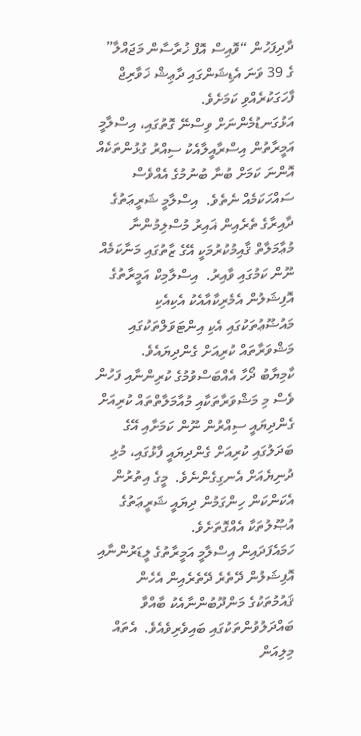ދާދިފަހުން “ވޮއިސް އޮފް ޚުރާސާން މަޖައްލާ” ގެ 39 ވަނަ އެޑިޝަންގައި ދާޢިޝް ޚަވާރިޖް ފާހަގަކުރެއްވި ކަމަށެވެ.
އަޅުގަނޑުމެންނަށް ވިސްނޭ ގޮތުގައި، އިސްލާމީ އަމީރާތުން އިސްރާއީލާއެކު ސިއްރު ގުޅުންތަކެއް އޮންނަ ކަމަށް ބުނާ ބުނުމުގެ އެއްވެސް ސައްހަކަމެއް ނެތެވެ.  އިސްލާމީ ޝަރީޢަތުގެ ދާއިރާގެ ތެރެއިން ޣައިރު މުސްލިމުންނާ މުޢާމަލާތް ޤާއިމުކުރުމަކީ އޭގެ ޒާތުގައި މަނާކަމެއް ނޫން ކަމުގައި ވާއިރު.  އިސްލާމިކް އަމީރާތުގެ އޮފިޝަލުން އެމެރިކާއާއެކު އެކިއެކި މައުޟޫޢުތަކުގައި އެކި އިންޓަވަލްތަކުގައި މަޝްވަރާތައް ކުރިއަށް ގެންދިޔައެވެ.
ކާމިޔާބު ދޯހާ އެއްބަސްވުމުގެ ކުރިންނާއި ފަހުން ވެސް މި މަޝްވަރާތަކާއި މުއާމަލާތްތައް ކުރިއަށް ގެންދިޔައީ ސިއްރުން ނޫން ކަމަށާއި އޭގެ ބަދަލުގައި ކުރިއަށް ގެންދިޔައީ ފާޅުގައި، މުޅި ދުނިޔެއަށް އެނގިގެންނެވެ.  މީގެ އިތުރުން އެކަންކަން ހިންގަމުން ދިޔައީ ޝަރީޢަތުގެ އުޞޫލުތަކާ އެއްގޮތަށެވެ.
ހަމައެފަދައިން އިސްލާމީ އަމީރާތުގެ ލީޑަރުންނާއި އޮފިޝަލުން ދޭތެރެ ދޭތެރެއިން އެހެން ޤައުމުތަކުގެ މަންދޫބުންނާއެކު ބާއްވާ ބައްދަލުވުންތަކުގައި ބައިވެރިވެއެވެ.  އެތައް މިލިއަން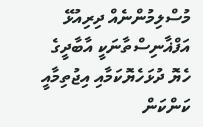މުސްލިމުންނެއް ދިރިއުޅޭ އަފްޣާނިސްތާނަކީ އާބާދީގެ ހެޔޮ ދުޅަހެޔޮކަމާއި އިޖުތިމާއީ ކަންކަން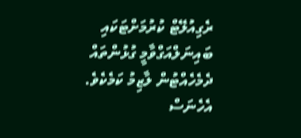ރެގިއުލޭޓް ކުރުމަށްޓަކައި ބައިނަލްއަގްވާމީ ގުޅުންތައް ދެމެހެއްޓުން ލާޒިމު ކަމެކެވެ.  އެހެނަސް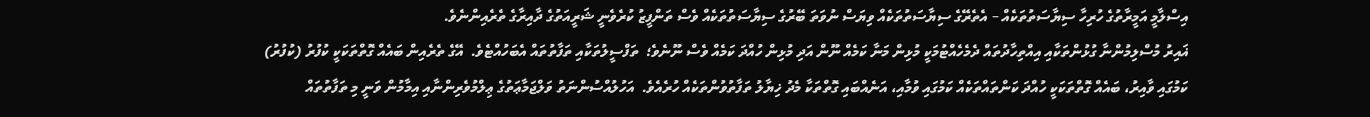އިސްލާމީ އަމީރާތުގެ ހުރިހާ ސިޔާސަތުތަކެއް – އެތެރޭގެ ސިޔާސަތުތަކެއް ވިޔަސް ނުވަތަ ބޭރުގެ ސިޔާސަތުތަކެއް ވެސް ތަންފީޒު ކުރެވެނީ ޝަރީއަތުގެ ދާއިރާގެ ތެރެއިންނެވެ.
ޣައިރު މުސްލިމުންނާ ގުޅުންތަކާއި އިއްތިހާދުތައް ދެމެހެއްޓުމަކީ މުޅިން މަނާ ކަމެއް ނޫން އަދި މުޅިން ހުއްދަ ކަމެއް ވެސް ނޫނެވެ؛  ތަފްސީލުތަކާއި ތަފާތުތައް އެބަހުއްޓެވެ.  އޭގެ ތެރެއިން ބައެއް ގޮތްތަކަކީ ކުފުރު (ކުފުރު) ކަމުގައި ވާއިރު، ބައެއް ގޮތްތަކަކީ ހުއްދަ ކަންތައްތަކެއް ކަމުގައި ވުމާއި، އަނެއްބައި ގޮތްތަކާ މެދު ޚިޔާލު ތަފާތުވުންތަކެއް ހުރެއެވެ.  އަހުލުއްސުންނަތު ވަލްޖަމާޢަތުގެ ޢިލްމުވެރިންނާއި އިމާމުން ވަނީ މި ތަފާތުތައް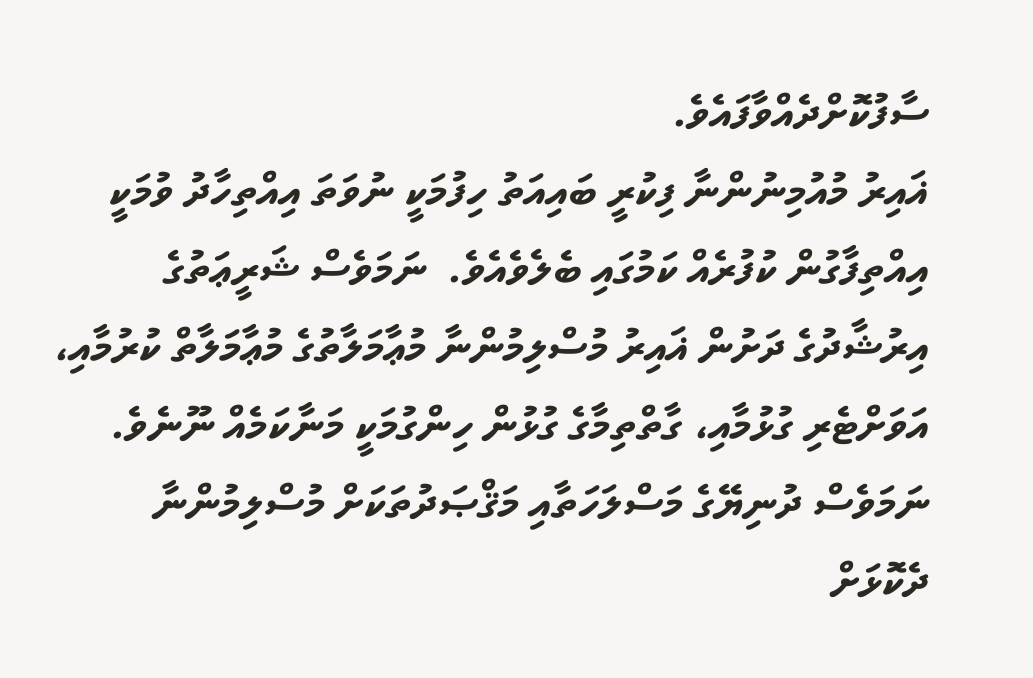ސާފުކޮށްދެއްވާފައެވެ.
ޣައިރު މުއުމިނުންނާ ފިކުރީ ބައިއަތު ހިފުމަކީ ނުވަތަ އިއްތިހާދު ވުމަކީ އިއްތިފާގުން ކުފުރެއް ކަމުގައި ބެލެވެއެވެ.  ނަމަވެސް ޝަރީޢަތުގެ އިރުޝާދުގެ ދަށުން ޣައިރު މުސްލިމުންނާ މުޢާމަލާތުގެ މުޢާމަލާތް ކުރުމާއި، އަވަށްޓެރި ގުޅުމާއި، ގާތްތިމާގެ ގުޅުން ހިންގުމަކީ މަނާކަމެއް ނޫނެވެ.
ނަމަވެސް ދުނިޔޭގެ މަސްލަހަތާއި މަޤްޞަދުތަކަށް މުސްލިމުންނާ ދެކޮޅަށް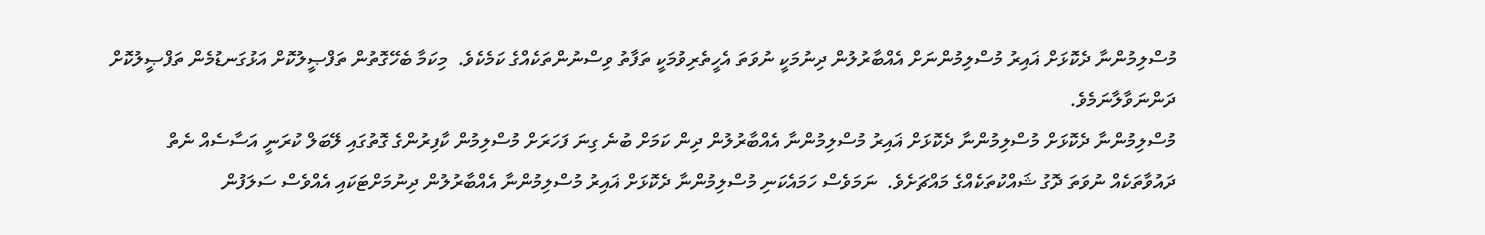މުސްލިމުންނާ ދެކޮޅަށް ޣައިރު މުސްލިމުންނަށް އެއްބާރުލުން ދިނުމަކީ ނުވަތަ އެހީތެރިވުމަކީ ތަފާތު ވިސްނުންތަކެއްގެ ކަމެކެވެ.  މިކަމާ ބެހޭގޮތުން ތަފްޞީލުކޮށް އަޅުގަނޑުމެން ތަފްޞީލުކޮށް ދަންނަވާލާނަމެވެ.
މުސްލިމުންނާ ދެކޮޅަށް މުސްލިމުންނާ ދެކޮޅަށް ޣައިރު މުސްލިމުންނާ އެއްބާރުލުން ދިން ކަމަށް ބުނެ ގިނަ ފަހަރަށް މުސްލިމުން ކާފިރުންގެ ގޮތުގައި ލޭބަލް ކުރަނީ އަސާސެއް ނެތް ދައުވާތަކެއް ނުވަތަ ދޮގު ޝައްކުތަކެއްގެ މައްޗަށެވެ.  ނަމަވެސް ހަމައެކަނި މުސްލިމުންނާ ދެކޮޅަށް ޣައިރު މުސްލިމުންނާ އެއްބާރުލުން ދިނުމަށްޓަކައި އެއްވެސް ސަލަފުން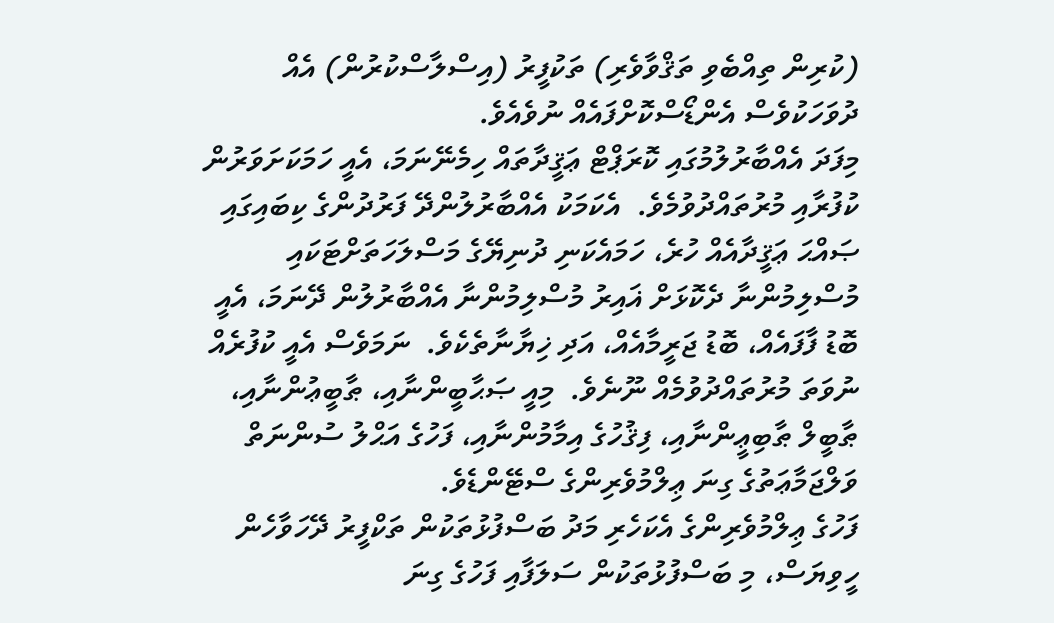(ކުރިން ތިއްބެވި ތަޤްވާވެރި) ތަކުފީރު (އިސްލާސްކުރުން) އެއް ދުވަހަކުވެސް އެންޑޯސްކޮށްފައެއް ނުވެއެވެ.
މިފަދަ އެއްބާރުލުމުގައި ކޮރަޕްޓް ޢަޤީދާތައް ހިމެނޭނަމަ، އެއީ ހަމަކަށަވަރުން ކުފުރާއި މުރުތައްދުވުމެވެ.  އެކަމަކު އެއްބާރުލުންދޭ ފަރުދުންގެ ކިބައިގައި ޞައްޙަ ޢަޤީދާއެއް ހުރެ، ހަމައެކަނި ދުނިޔޭގެ މަސްލަހަތަށްޓަކައި މުސްލިމުންނާ ދެކޮޅަށް ޣައިރު މުސްލިމުންނާ އެއްބާރުލުން ދޭނަމަ، އެއީ ބޮޑު ފާފައެއް، ބޮޑު ޖަރީމާއެއް، އަދި ޚިޔާނާތެކެވެ.  ނަމަވެސް އެއީ ކުފުރެއް ނުވަތަ މުރުތައްދުވުމެއް ނޫނެވެ.  މިއީ ޞަޙާބީންނާއި، ޠާބީޢުންނާއި، ޠާބީލް ޠާބިޢީންނާއި، ފިޤުހުގެ އިމާމުންނާއި، ފަހުގެ އަޙްލު ސުންނަތް ވަލްޖަމާޢަތުގެ ގިނަ ޢިލްމުވެރިންގެ ސްޓޭންޑެވެ.
ފަހުގެ ޢިލްމުވެރިންގެ އެކަހެރި މަދު ބަސްފުޅުތަކުން ތަކްފީރު ދޭހަވާހެން ހީވިޔަސް، މި ބަސްފުޅުތަކުން ސަލަފާއި ފަހުގެ ގިނަ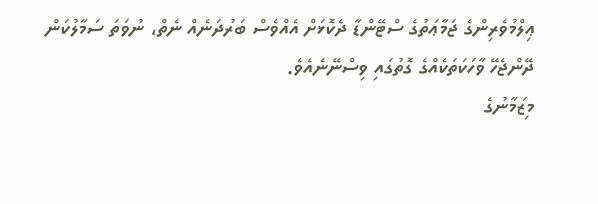ޢިލްމުވެރިންގެ ޖަމާޢަތުގެ ސްޓޭންޑާ ދެކޮޅަށް އެއްވެސް ބަރުދަނެއް ނެތް، ނުވަތަ ސަމާލުކަން ދޭންޖެހޭ ވާހަކަތަކެއްގެ ގޮތުގައި ވިސްނޭނެއެވެ.
މިޒަމާނުގެ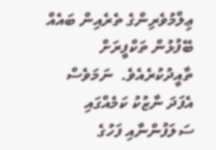ޢިލްމުވެރިންގެ ތެރެއިން ބައެއް ބޭފުޅުން ތަކްފީރަށް ތާއީދުކުރެއެވެ.  ނަމަވެސް އެފަދަ ނާޒުކު ކަމެއްގައި ސަލަފުންނާއި ފަހުގެ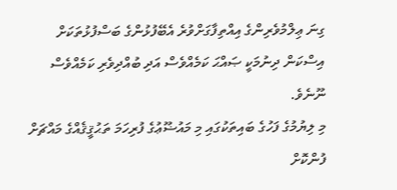ގިނަ ޢިލްމުވެރިންގެ އިއްތިފާގަށްވުރެ އެބޭފުޅުންގެ ބަސްފުޅުތަކަށް އިސްކަން ދިނުމަކީ ޞައްޙަ ކަމެއްވެސް އަދި ބުއްދިވެރި ކަމެއްވެސް ނޫނެވެ.
މި ލިޔުމުގެ ފަހުގެ ބައިތަކުގައި މި މައުޟޫޢުގެ ފުރިހަމަ ތަޙުޤީޤެއްގެ މައްޗަށް ފުންކޮށް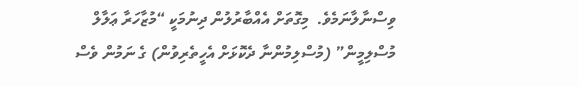ވިސްނާލާނަމެވެ.  މިގޮތަށް އެއްބާރުލުން ދިނުމަކީ “މުޒާހަރާ ޢަލާލް މުސްލިމީން” (މުސްލިމުންނާ ދެކޮޅަށް އެހީތެރިވުން) ގެ ނަމުން ވެސް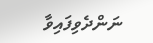ނަންދެވިފައިވާ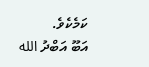ކަމެކެވެ.
އަބޫ އަބްދު الله